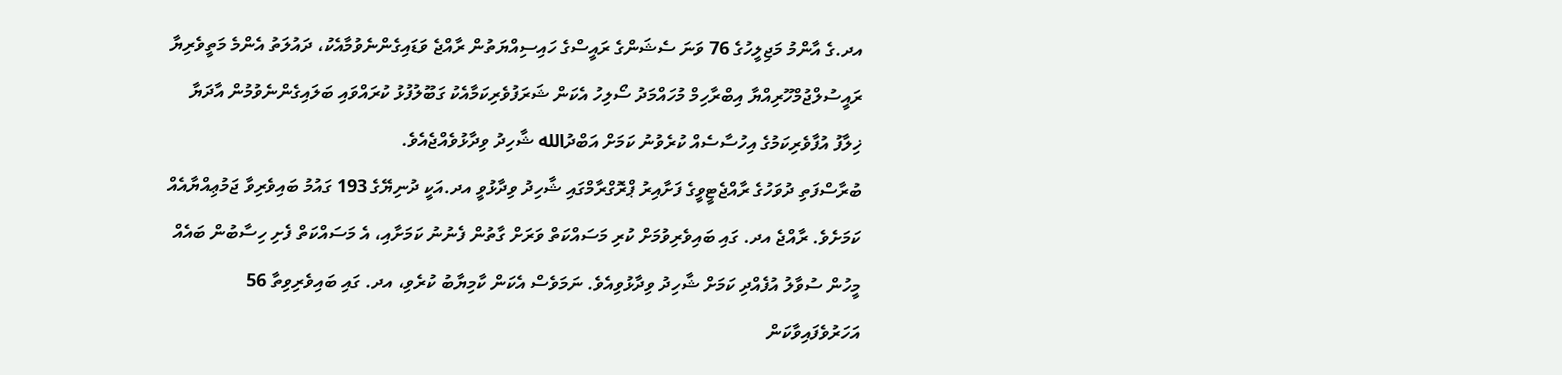އދ.ގެ އާންމު މަޖިލީހުގެ 76 ވަނަ ސެޝަންގެ ރައީސްގެ ހައިސިއްޔަތުން ރާއްޖެ ވަޑައިގެންނެވުމާއެކު، ދައުލަތު އެންމެ މަތީވެރިޔާ ރައީސުލްޖުމްހޫރިއްޔާ އިބްރާހިމް މުހައްމަދު ސޯލިހު އެކަން ޝަރަފުވެރިކަމާއެކު ގަބޫލުފުޅު ކުރައްވައި ބަލައިގެންނެވުމުން އާދަޔާ ޚިލާފު އުފާވެރިކަމުގެ އިހުސާސެއް ކުރެވުނު ކަމަށް އަބްދުالله ޝާހިދު ވިދާޅުވެއްޖެއެވެ.
ބުރާސްފަތި ދުވަހުގެ ރާއްޖެޓީވީގެ ފަށާއިރު ޕްރޮގްރާމްގައި ޝާހިދު ވިދާޅުވީ އދ.އަކީ ދުނިޔޭގެ 193 ގައުމު ބައިވެރިވާ ޖަމުޢިއްޔާއެއް ކަމަށެވެ. ރާއްޖެ އދ. ގައި ބައިވެރިވުމަށް ކުރި މަސައްކަތް ވަރަށް ގާތުން ފެނުނު ކަމަށާއި، އެ މަސައްކަތް ފެށި ހިސާބުން ބައެއް މީހުން ސުވާލު އުފެއްދި ކަމަށް ޝާހިދު ވިދާޅުވިއެވެ. ނަމަވެސް އެކަން ކާމިޔާބު ކުރެވި، އދ. ގައި ބައިވެރިވިތާ 56 އަހަރުވެފައިވާކަން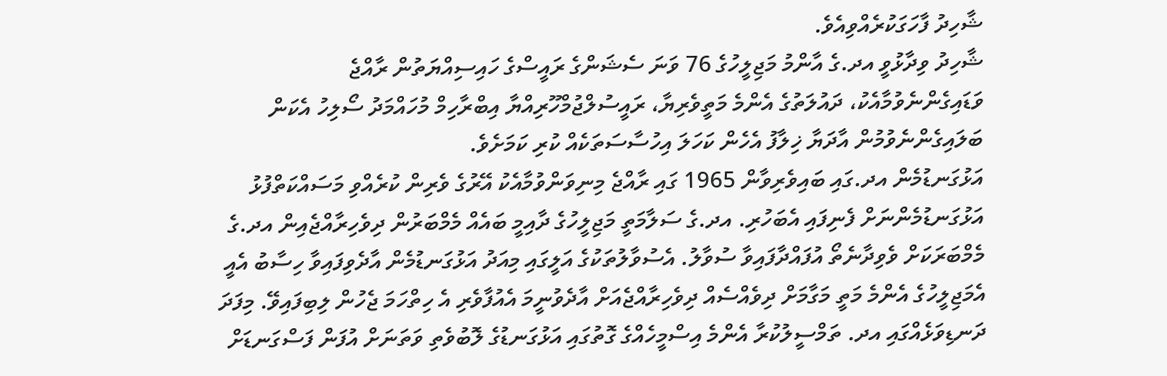ޝާހިދު ފާހަގަކުރެއްވިއެވެ.
ޝާހިދު ވިދާޅުވީ އދ.ގެ އާންމު މަޖިލީހުގެ 76 ވަނަ ސެޝަންގެ ރައީސްގެ ހައިސިއްޔަތުން ރާއްޖެ ވަޑައިގެންނެވުމާއެކު، ދައުލަތުގެ އެންމެ މަތީވެރިޔާ، ރައީސުލްޖުމްހޫރިއްޔާ އިބްރާހިމް މުހައްމަދު ސޯލިހު އެކަން ބަލައިގެންނެވުމުން އާދަޔާ ޚިލާފު އެހެން ކަހަލަ އިހުސާސަތަކެއް ކުރި ކަމަށެވެ.
އަޅުގަނޑުމެން އދ.ގައި ބައިވެރިވާން 1965 ގައި ރާއްޖެ މިނިވަންވުމާއެކު އޭރުގެ ވެރިން ކުރެއްވި މަސައްކަތްފުޅު އަޅުގަނޑުމެންނަށް ފެނިފައި އެބަހުރި. އދ.ގެ ސަލާމަތީ މަޖިލީހުގެ ދާއިމީ ބައެއް މެމްބަރުން ދިވެހިރާއްޖެއިން އދ.ގެ މެމްބަރަކަށް ވެވިދާނެތޯ އުފައްދާފައިވާ ސުވާލު. އެސުވާލުތަކުގެ އަލީގައި މިއަދު އަޅުގަނޑުމެން އާދެވިފައިވާ ހިސާބު އެއީ އެމަޖިލީހުގެ އެންމެ މަތީ މަގާމަށް ދިވެއްސެއް ދިވެހިރާއްޖެއަށް އާދެވުނީމަ އެއުފާވެރި އެ ހިތްހަމަ ޖެހުން ލިބިފައިވޭ. މިފަދަ ދަނޑިވަޅެއްގައި އދ. ތަމްސީލުކުރާ އެންމެ އިސްމީހެއްގެ ގޮތުގައި އަޅުގަނޑުގެ ލޮބުވެތި ވަތަނަށް އުފަން ފަސްގަނޑަށް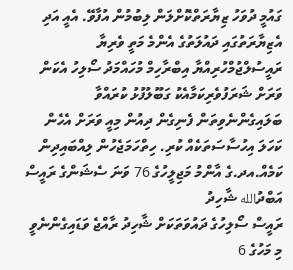ގައުމީ ދުވަހު ޒިޔާރަތްކޮށްލަން ލިބުމުން އުފާވޭ. އެއީ އަދި އެޒިޔާރަތުގައި ދައުލަތުގެ އެންމެ މަތީ ވެރިޔާ ރައީސުލްޖުމްހުރިއްޔާ އިބްރާހިމް މުހައްމަދު ސޯލިހު އެކަން ވަރަށް ޝަރަފުވެރިކަމާއެކު ގަބޫލުފުޅު ކުރައްވާ ބަލައިގެންނެވިތަން ފެނިގެން ދިއުން މިއީ ވަރަށް އެހެން ކަހަލަ އިހުސާސަތަކެއް ކުރި. ހިތްހަމަޖެހުން ލިއްބައިދިން ކަމެއް.އދ.ގެ އާންމު މަޖިލީހުގެ 76 ވަނަ ސެޝަންގެ ރައީސް އަބްދުالله ޝާހިދު
ރައީސް ސޯލިހުގެ ދައުވަތަކަށް ޝާހިދު ރާއްޖެ ވަޑައިގެންނެވީ މި މަހުގެ 6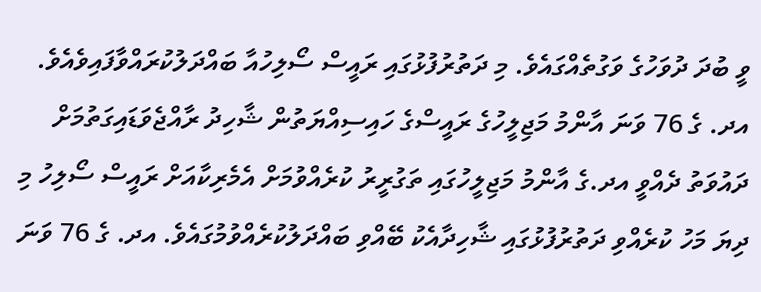ވީ ބުދަ ދުވަހުގެ ވަގުތެއްގައެވެ. މި ދަތުރުފުޅުގައި ރައީސް ސޯލިހުއާ ބައްދަލުކުރައްވާފައިވެއެވެ.
އދ. ގެ 76 ވަނަ އާންމު މަޖިލީހުގެ ރައީސްގެ ހައިސިއްޔަތުން ޝާހިދު ރާއްޖެވަޑައިގަތުމަށް ދައުވަތު ދެއްވީ އދ.ގެ އާންމު މަޖިލީހުގައި ތަގުރީރު ކުރެއްވުމަށް އެމެރިކާއަށް ރައީސް ސޯލިހު މި ދިޔަ މަހު ކުރެއްވި ދަތުރުފުޅުގައި ޝާހިދާއެކު ބޭއްވި ބައްދަލުކުރެއްވުމުގައެވެ. އދ. ގެ 76 ވަނަ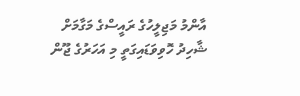އާންމު މަޖިލީހުގެ ރައީސްގެ މަގާމަށް ޝާހިދު ހޮވިވަޑައިގަތީ މި އަހަރުގެ ޖޫން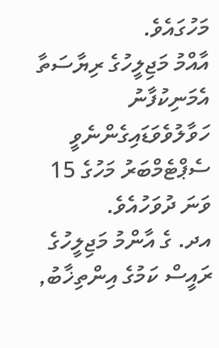މަހުގައެވެ.
އާއްމު މަޖިލީހުގެ ރިޔާސަތާ އެމަނިކުފާނު ހަވާލުވެވަޑައިގެންނެވީ ސެޕްޓެމްބަރު މަހުގެ 15 ވަނަ ދުވަހުއެވެ.
އދ. ގެ އާންމު މަޖިލީހުގެ ރައީސް ކަމުގެ އިންތިޚާބު,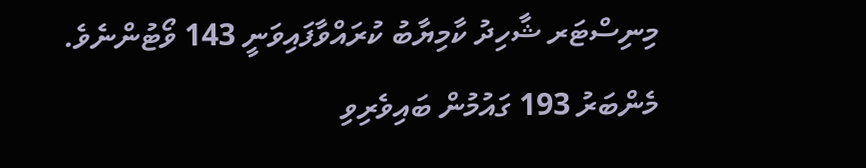މިނިސްޓަރ ޝާހިދު ކާމިޔާބު ކުރައްވާފައިވަނީ 143 ވޯޓުންނެވެ. މެންބަރު 193 ގައުމުން ބައިވެރިވި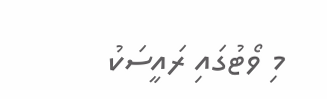މި ވޯޓުގައި ރައީސަކު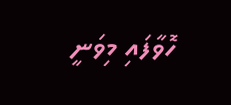ހޮވާފައި މިވަނީ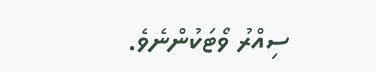ސިއްރު ވޯޓަކުންނެވެ.